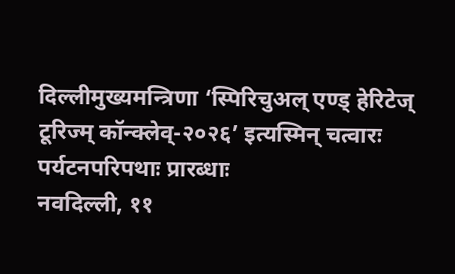दिल्लीमुख्यमन्त्रिणा ‘स्पिरिचुअल् एण्ड् हेरिटेज् टूरिज्म् कॉन्क्लेव्-२०२६’ इत्यस्मिन् चत्वारः पर्यटनपरिपथाः प्रारब्धाः
नवदिल्ली, ११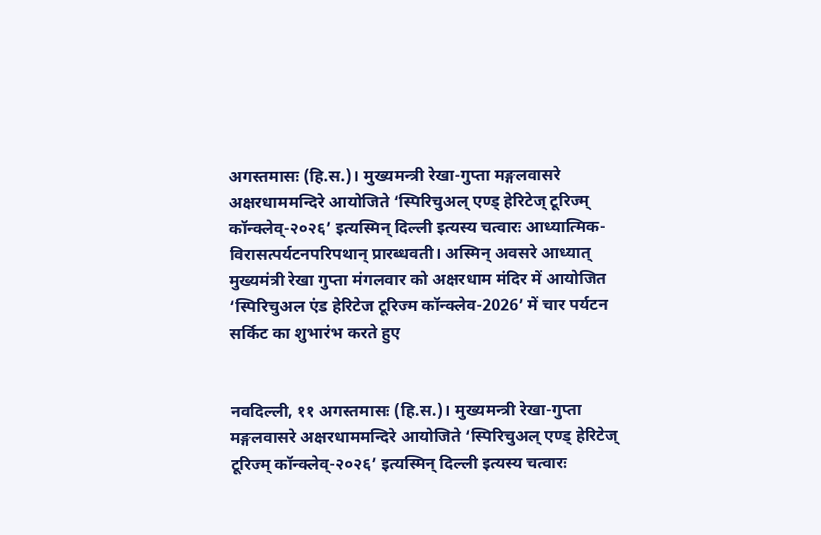अगस्तमासः (हि.स.)। मुख्यमन्त्री रेखा-गुप्ता मङ्गलवासरे अक्षरधाममन्दिरे आयोजिते ‘स्पिरिचुअल् एण्ड् हेरिटेज् टूरिज्म् कॉन्क्लेव्-२०२६’ इत्यस्मिन् दिल्ली इत्यस्य चत्वारः आध्यात्मिक-विरासत्पर्यटनपरिपथान् प्रारब्धवती। अस्मिन् अवसरे आध्यात्
मुख्यमंत्री रेखा गुप्ता मंगलवार को अक्षरधाम मंदिर में आयोजित ‘स्पिरिचुअल एंड हेरिटेज टूरिज्म कॉन्क्लेव-2026’ में चार पर्यटन सर्किट का शुभारंभ करते हुए


नवदिल्ली, ११ अगस्तमासः (हि.स.)। मुख्यमन्त्री रेखा-गुप्ता मङ्गलवासरे अक्षरधाममन्दिरे आयोजिते ‘स्पिरिचुअल् एण्ड् हेरिटेज् टूरिज्म् कॉन्क्लेव्-२०२६’ इत्यस्मिन् दिल्ली इत्यस्य चत्वारः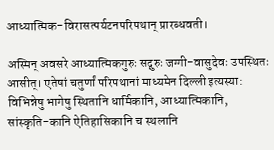आध्यात्मिक-विरासत्पर्यटनपरिपथान् प्रारब्धवती।

अस्मिन् अवसरे आध्यात्मिकगुरुः सद्गुरुः जग्गी-वासुदेवः उपस्थितः आसीत्। एतेषां चतुर्णां परिपथानां माध्यमेन दिल्ली इत्यस्या: विभिन्नेषु भागेषु स्थितानि धार्मिकानि, आध्यात्मिकानि, सांस्कृति-कानि ऐतिहासिकानि च स्थलानि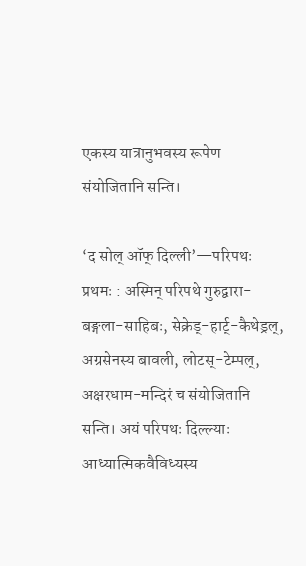एकस्य यात्रानुभवस्य रूपेण संयोजितानि सन्ति।

‘द सोल् ऑफ् दिल्ली’—परिपथः प्रथमः : अस्मिन् परिपथे गुरुद्वारा-बङ्गला-साहिबः, सेक्रेड्-हार्ट्-कैथेड्रल्, अग्रसेनस्य बावली, लोटस्-टेम्पल्, अक्षरधाम-मन्दिरं च संयोजितानि सन्ति। अयं परिपथः दिल्ल्याः आध्यात्मिकवैविध्यस्य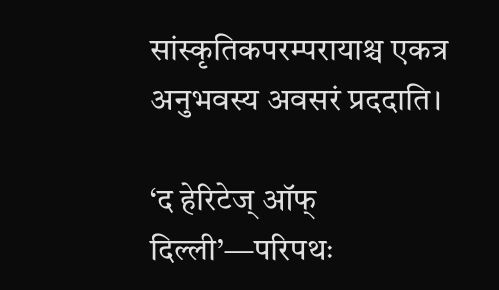सांस्कृतिकपरम्परायाश्च एकत्र अनुभवस्य अवसरं प्रददाति।

‘द हेरिटेज् ऑफ् दिल्ली’—परिपथः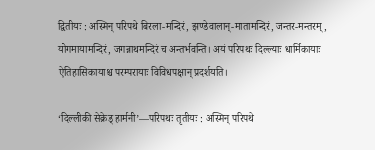द्वितीयः : अस्मिन् परिपथे बिरला-मन्दिरं, झण्डेवालान्-मातामन्दिरं, जन्तर-मन्तरम्, योगमायामन्दिरं, जगन्नाथमन्दिरं च अन्तर्भवन्ति। अयं परिपथः दिल्ल्याः धार्मिकायाः ऐतिहासिकायाश्च परम्परायाः विविधपक्षान् प्रदर्शयति।

‘दिल्लीकी सेक्रेड् हार्मनी’—परिपथः तृतीयः : अस्मिन् परिपथे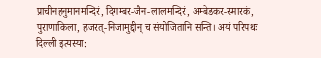प्राचीनहनुमानमन्दिरं, दिगम्बर-जैन-लालमन्दिरं, अम्बेडकर-स्मारकं, पुराणाकिला, हजरत्-निजामुद्दीन् च संयोजितानि सन्ति। अयं परिपथः दिल्ली इत्यस्या: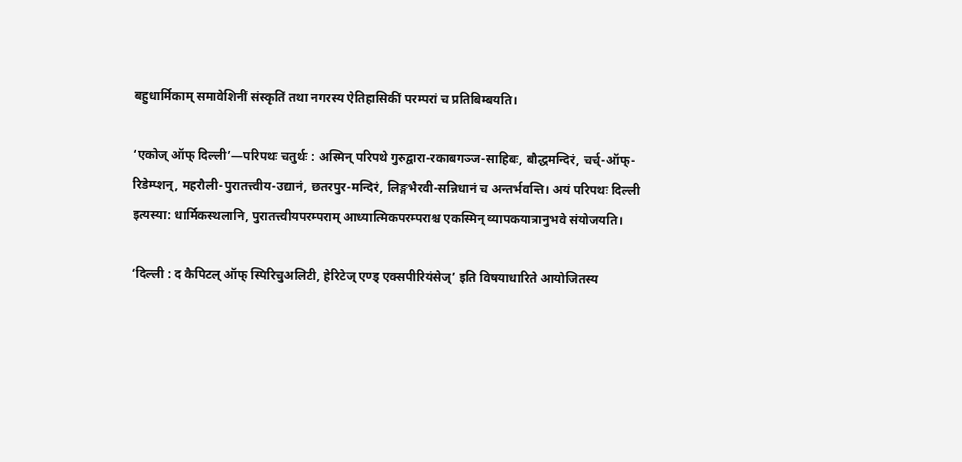बहुधार्मिकाम् समावेशिनीं संस्कृतिं तथा नगरस्य ऐतिहासिकीं परम्परां च प्रतिबिम्बयति।

‘एकोज् ऑफ् दिल्ली’—परिपथः चतुर्थः : अस्मिन् परिपथे गुरुद्वारा-रकाबगञ्ज-साहिबः, बौद्धमन्दिरं, चर्च्-ऑफ्-रिडेम्प्शन्, महरौली-पुरातत्त्वीय-उद्यानं, छतरपुर-मन्दिरं, लिङ्गभैरवी-सन्निधानं च अन्तर्भवन्ति। अयं परिपथः दिल्ली इत्यस्या: धार्मिकस्थलानि, पुरातत्त्वीयपरम्पराम् आध्यात्मिकपरम्पराश्च एकस्मिन् व्यापकयात्रानुभवे संयोजयति।

‘दिल्ली : द कैपिटल् ऑफ् स्पिरिचुअलिटी, हेरिटेज् एण्ड् एक्सपीरियंसेज्’ इति विषयाधारिते आयोजितस्य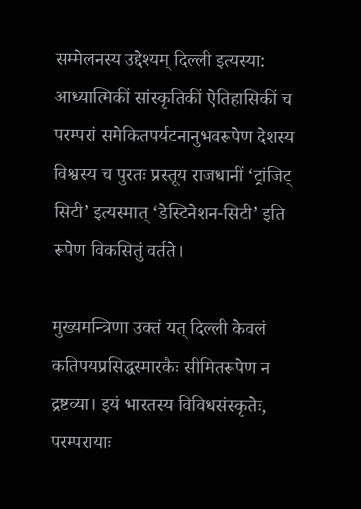सम्मेलनस्य उद्देश्यम् दिल्ली इत्यस्या: आध्यात्मिकीं सांस्कृतिकीं ऐतिहासिकीं च परम्परां समेकितपर्यटनानुभवरूपेण देशस्य विश्वस्य च पुरतः प्रस्तूय राजधानीं ‘ट्रांजिट् सिटी’ इत्यस्मात् ‘डेस्टिनेशन-सिटी’ इति रूपेण विकसितुं वर्तते।

मुख्यमन्त्रिणा उक्तं यत् दिल्ली केवलं कतिपयप्रसिद्धस्मारकैः सीमितरूपेण न द्रष्टव्या। इयं भारतस्य विविधसंस्कृतेः, परम्परायाः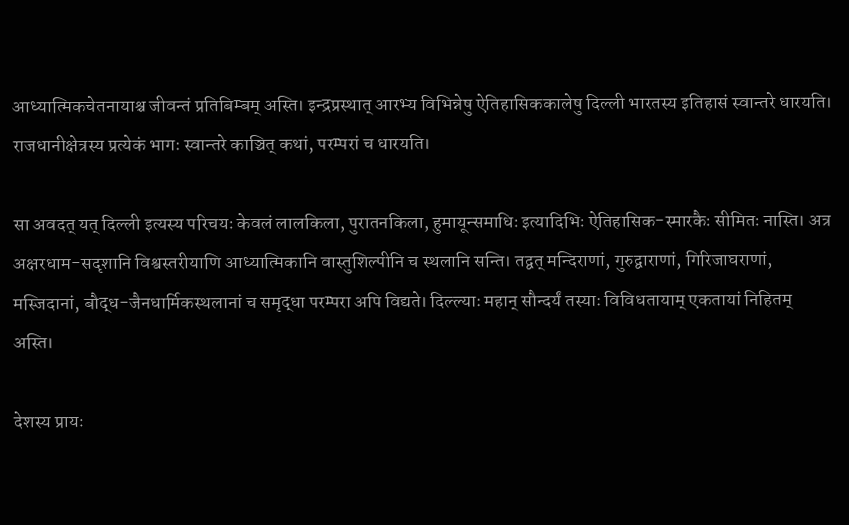आध्यात्मिकचेतनायाश्च जीवन्तं प्रतिबिम्बम् अस्ति। इन्द्रप्रस्थात् आरभ्य विभिन्नेषु ऐतिहासिककालेषु दिल्ली भारतस्य इतिहासं स्वान्तरे धारयति। राजधानीक्षेत्रस्य प्रत्येकं भागः स्वान्तरे काञ्चित् कथां, परम्परां च धारयति।

सा अवदत् यत् दिल्ली इत्यस्य परिचयः केवलं लालकिला, पुरातनकिला, हुमायून्समाधिः इत्यादिभिः ऐतिहासिक-स्मारकैः सीमितः नास्ति। अत्र अक्षरधाम-सदृशानि विश्वस्तरीयाणि आध्यात्मिकानि वास्तुशिल्पीनि च स्थलानि सन्ति। तद्वत् मन्दिराणां, गुरुद्वाराणां, गिरिजाघराणां, मस्जिदानां, बौद्ध-जैनधार्मिकस्थलानां च समृद्धा परम्परा अपि विद्यते। दिल्ल्याः महान् सौन्दर्यं तस्याः विविधतायाम् एकतायां निहितम् अस्ति।

देशस्य प्रायः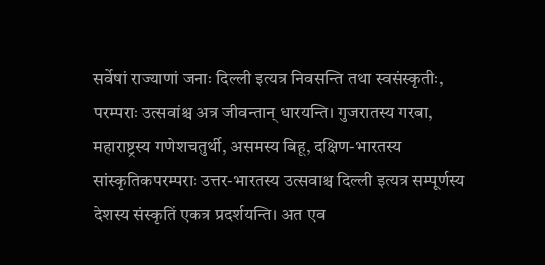सर्वेषां राज्याणां जनाः दिल्ली इत्यत्र निवसन्ति तथा स्वसंस्कृतीः, परम्पराः उत्सवांश्च अत्र जीवन्तान् धारयन्ति। गुजरातस्य गरबा, महाराष्ट्रस्य गणेशचतुर्थी, असमस्य बिहू, दक्षिण-भारतस्य सांस्कृतिकपरम्पराः उत्तर-भारतस्य उत्सवाश्च दिल्ली इत्यत्र सम्पूर्णस्य देशस्य संस्कृतिं एकत्र प्रदर्शयन्ति। अत एव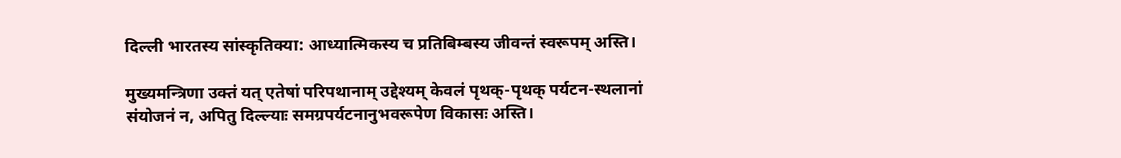दिल्ली भारतस्य सांस्कृतिक्या: आध्यात्मिकस्य च प्रतिबिम्बस्य जीवन्तं स्वरूपम् अस्ति।

मुख्यमन्त्रिणा उक्तं यत् एतेषां परिपथानाम् उद्देश्यम् केवलं पृथक्-पृथक् पर्यटन-स्थलानां संयोजनं न, अपितु दिल्ल्याः समग्रपर्यटनानुभवरूपेण विकासः अस्ति।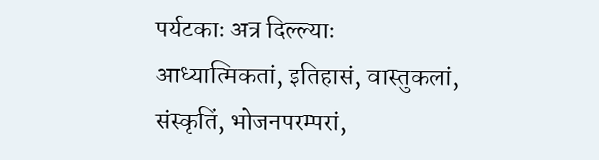पर्यटकाः अत्र दिल्ल्याः आध्यात्मिकतां, इतिहासं, वास्तुकलां, संस्कृतिं, भोजनपरम्परां,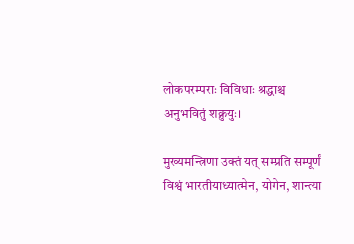लोकपरम्पराः विविधाः श्रद्धाश्च अनुभवितुं शक्नुयुः।

मुख्यमन्त्रिणा उक्तं यत् सम्प्रति सम्पूर्णं विश्वं भारतीयाध्यात्मेन, योगेन, शान्त्या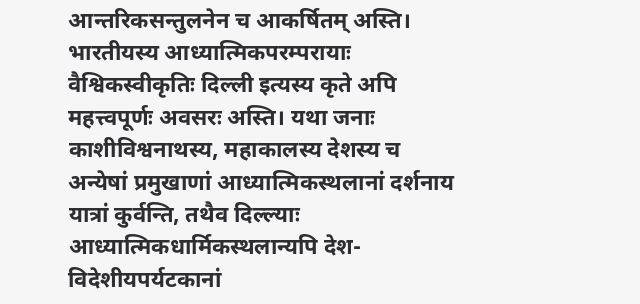आन्तरिकसन्तुलनेन च आकर्षितम् अस्ति। भारतीयस्य आध्यात्मिकपरम्परायाः वैश्विकस्वीकृतिः दिल्ली इत्यस्य कृते अपि महत्त्वपूर्णः अवसरः अस्ति। यथा जनाः काशीविश्वनाथस्य, महाकालस्य देशस्य च अन्येषां प्रमुखाणां आध्यात्मिकस्थलानां दर्शनाय यात्रां कुर्वन्ति, तथैव दिल्ल्याः आध्यात्मिकधार्मिकस्थलान्यपि देश-विदेशीयपर्यटकानां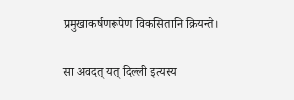प्रमुखाकर्षणरूपेण विकसितानि क्रियन्ते।

सा अवदत् यत् दिल्ली इत्यस्य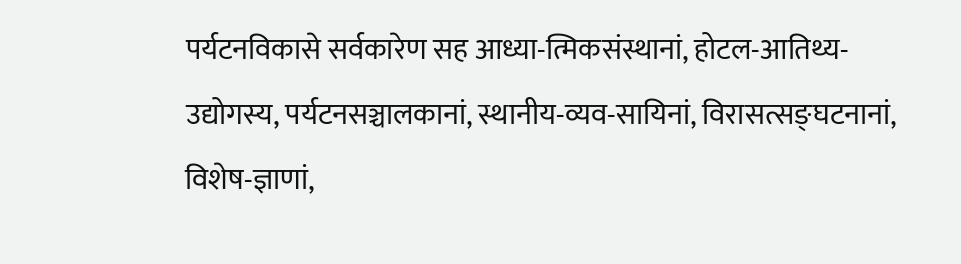पर्यटनविकासे सर्वकारेण सह आध्या-त्मिकसंस्थानां, होटल-आतिथ्य-उद्योगस्य, पर्यटनसञ्चालकानां, स्थानीय-व्यव-सायिनां, विरासत्सङ्घटनानां, विशेष-ज्ञाणां,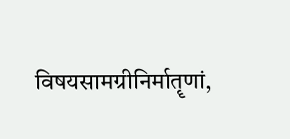विषयसामग्रीनिर्मातॄणां,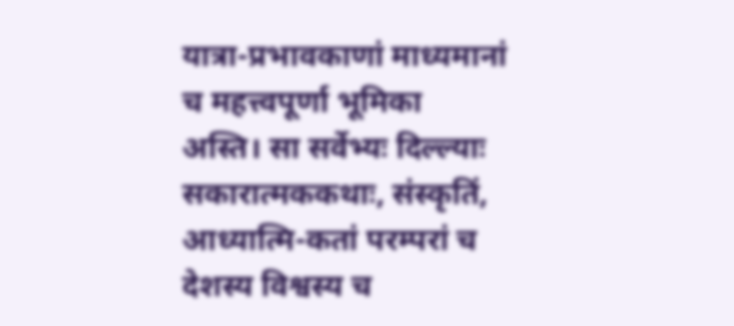यात्रा-प्रभावकाणां माध्यमानां च महत्त्वपूर्णा भूमिका अस्ति। सा सर्वेभ्यः दिल्ल्याः सकारात्मककथाः, संस्कृतिं, आध्यात्मि-कतां परम्परां च देशस्य विश्वस्य च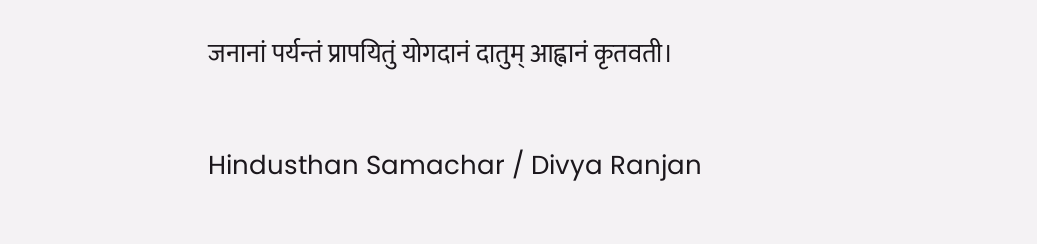जनानां पर्यन्तं प्रापयितुं योगदानं दातुम् आह्वानं कृतवती।

Hindusthan Samachar / Divya Ranjan